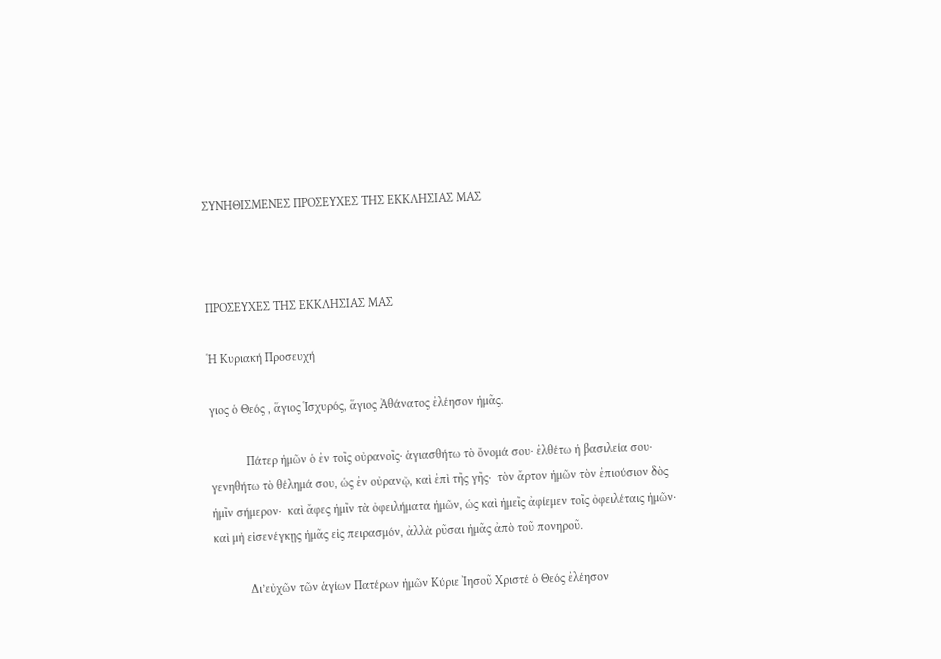ΣΥΝΗΘΙΣΜΕΝΕΣ ΠΡΟΣΕΥΧΕΣ ΤΗΣ ΕΚΚΛΗΣΙΑΣ ΜΑΣ



ΠΡΟΣΕΥΧΕΣ ΤΗΣ ΕΚΚΛΗΣΙΑΣ ΜΑΣ

Ἡ Κυριακή Προσευχή

γιος ὁ Θεός , ἅγιος Ἱσχυρός, ἅγιος Ἀθάνατος ἐλέησον ἡμᾶς.

            Πάτερ ἡμῶν ὁ ἐν τοῖς οὐρανοῖς· ἁγιασθήτω τὸ ὄνομά σου· ἐλθέτω ἡ βασιλεία σου·  γενηθήτω τὸ θέλημά σου, ὡς ἐν οὐρανῷ, καὶ ἐπὶ τῆς γῆς·  τὸν ἄρτον ἡμῶν τὸν ἐπιούσιον δὸς ἡμῖν σήμερον·  καὶ ἄφες ἡμῖν τὰ ὀφειλήματα ἡμῶν, ὡς καὶ ἡμεῖς ἀφίεμεν τοῖς ὀφειλέταις ἡμῶν·  καὶ μὴ εἰσενέγκῃς ἡμᾶς εἰς πειρασμόν, ἀλλὰ ρῦσαι ἡμᾶς ἀπὸ τοῦ πονηροῦ.

            Δι’εὐχῶν τῶν ἁγίων Πατέρων ἡμῶν Κύριε Ἰησοῦ Χριστέ ὁ Θεός ἐλέησον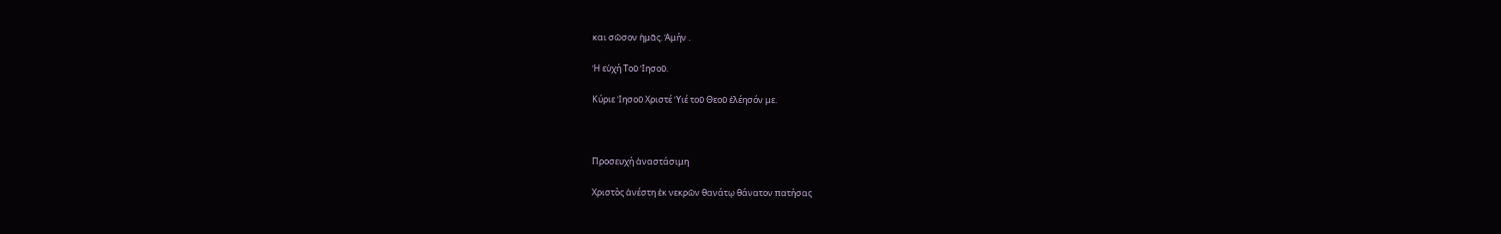και σῶσον ἡμᾶς. Ἀμήν .

Ἡ εὐχή Τοῦ Ἰησοῦ.

Κύριε Ἰησοῦ Χριστέ Ὑιέ τοῦ Θεοῦ ἐλέησόν με.



Προσευχή ἀναστάσιμη

Χριστὸς ἀνέστη ἐκ νεκρῶν θανάτῳ θάνατον πατήσας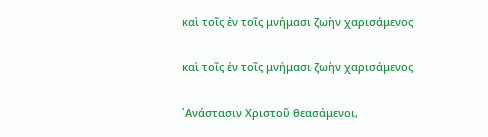καὶ τοῖς ἐν τοῖς μνήμασι ζωὴν χαρισάμενος

καὶ τοῖς ἐν τοῖς μνήμασι ζωὴν χαρισάμενος

᾽Ανάστασιν Χριστοῦ θεασάμενοι,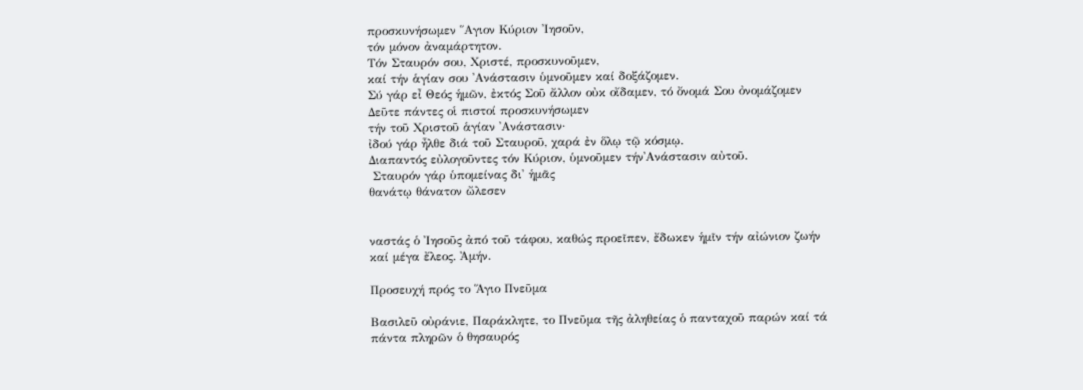προσκυνήσωμεν ῞Αγιον Κύριον ᾽Ιησοῦν,
τόν μόνον ἀναμάρτητον.
Τόν Σταυρόν σου, Χριστέ, προσκυνοῦμεν,
καί τήν ἁγίαν σου ᾽Ανάστασιν ὑμνοῦμεν καί δοξάζομεν.
Σύ γάρ εἶ Θεός ἡμῶν, ἐκτός Σοῦ ἄλλον οὐκ οἴδαμεν, τό ὄνομά Σου ὀνομάζομεν
Δεῦτε πάντες οἱ πιστοί προσκυνήσωμεν
τήν τοῦ Χριστοῦ ἁγίαν ᾽Ανάστασιν·
ἰδού γάρ ἦλθε διά τοῦ Σταυροῦ, χαρά ἐν ὅλῳ τῷ κόσμῳ.
Διαπαντός εὐλογοῦντες τόν Κύριον, ὑμνοῦμεν τήν᾽Ανάστασιν αὐτοῦ.
 Σταυρόν γάρ ὑπομείνας δι' ἡμᾶς
θανάτῳ θάνατον ὤλεσεν


ναστάς ὁ Ἰησοῦς ἀπό τοῦ τάφου, καθώς προεῖπεν, ἔδωκεν ἡμῖν τήν αἰώνιον ζωήν καί μέγα ἔλεος. Ἀμήν.

Προσευχή πρός το Ἅγιο Πνεῦμα

Βασιλεῦ οὐράνιε, Παράκλητε, το Πνεῦμα τῆς ἀληθείας ὁ πανταχοῦ παρών καί τά πάντα πληρῶν ὁ θησαυρός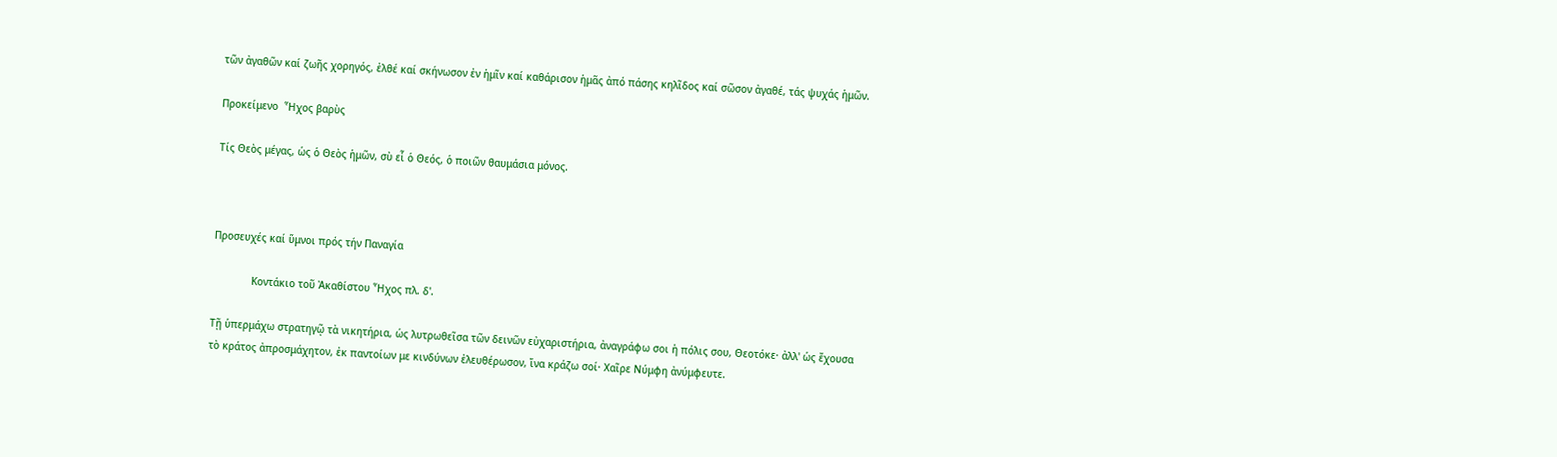τῶν ἀγαθῶν καί ζωῆς χορηγός, ἐλθέ καί σκήνωσον ἐν ἡμῖν καί καθάρισον ἡμᾶς ἀπό πάσης κηλῖδος καί σῶσον ἀγαθέ, τάς ψυχάς ἡμῶν.

Προκείμενο  Ἦχος βαρὺς

Τίς Θεὸς μέγας, ὡς ὁ Θεὸς ἡμῶν, σὺ εἶ ὁ Θεός, ὁ ποιῶν θαυμάσια μόνος.



Προσευχές καί ὕμνοι πρός τήν Παναγία

             Κοντάκιο τοῦ Ἀκαθίστου Ἦχος πλ. δ'.

Τῇ ὑπερμάχω στρατηγῷ τὰ νικητήρια, ὡς λυτρωθεῖσα τῶν δεινῶν εὐχαριστήρια, ἀναγράφω σοι ἡ πόλις σου, Θεοτόκε· ἀλλ' ὡς ἔχουσα τὸ κράτος ἀπροσμάχητον, ἐκ παντοίων με κινδύνων ἐλευθέρωσον, ἵνα κράζω σοί· Χαῖρε Νύμφη ἀνύμφευτε.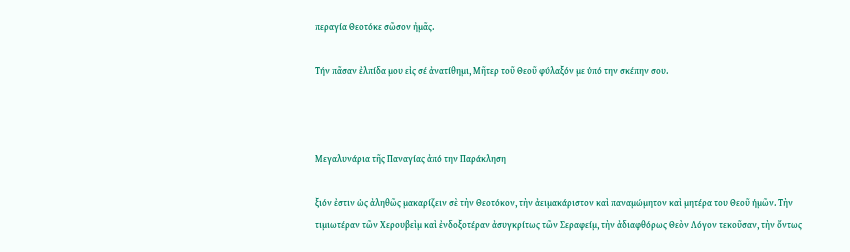περαγία Θεοτόκε σῶσον ἠμᾶς.

Τήν πᾶσαν ἐλπίδα μου εἰς σέ ἀνατίθημι, Μῆτερ τοῦ Θεοῦ φύλαξόν με ὑπό την σκέπην σου.



Μεγαλυνάρια τῆς Παναγίας ἀπό την Παράκληση

ξιόν ἐστιν ὡς ἀληθῶς μακαρίζειν σὲ τὴν Θεοτόκον, τὴν ἀειμακάριστον καὶ παναμώμητον καὶ μητέρα του Θεοῦ ἡμῶν. Τὴν τιμιωτέραν τῶν Χερουβεὶμ καὶ ἐνδοξοτέραν ἀσυγκρίτως τῶν Σεραφείμ, τὴν ἀδιαφθόρως Θεὸν Λόγον τεκοῦσαν, τὴν ὄντως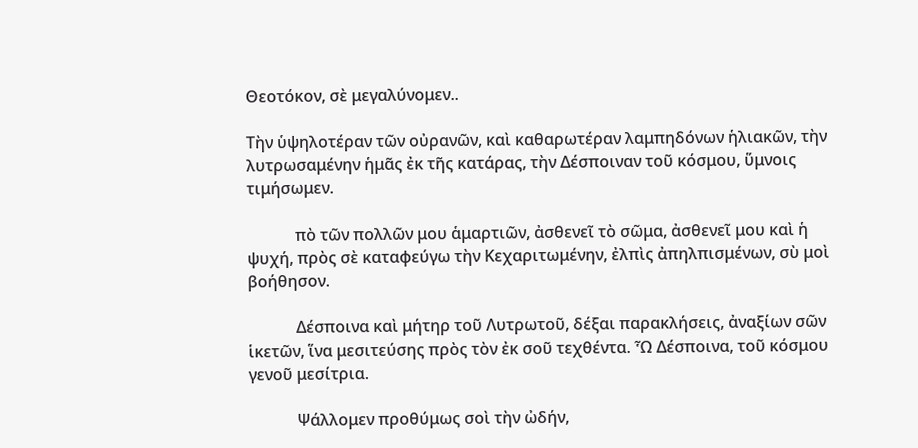Θεοτόκον, σὲ μεγαλύνομεν..

Τὴν ὑψηλοτέραν τῶν οὐρανῶν, καὶ καθαρωτέραν λαμπηδόνων ἡλιακῶν, τὴν λυτρωσαμένην ἡμᾶς ἐκ τῆς κατάρας, τὴν Δέσποιναν τοῦ κόσμου, ὕμνοις τιμήσωμεν.

            πὸ τῶν πολλῶν μου ἁμαρτιῶν, ἀσθενεῖ τὸ σῶμα, ἀσθενεῖ μου καὶ ἡ ψυχή, πρὸς σὲ καταφεύγω τὴν Κεχαριτωμένην, ἐλπὶς ἀπηλπισμένων, σὺ μοὶ βοήθησον.

            Δέσποινα καὶ μήτηρ τοῦ Λυτρωτοῦ, δέξαι παρακλήσεις, ἀναξίων σῶν ἱκετῶν, ἵνα μεσιτεύσης πρὸς τὸν ἐκ σοῦ τεχθέντα. Ὧ Δέσποινα, τοῦ κόσμου γενοῦ μεσίτρια.

            Ψάλλομεν προθύμως σοὶ τὴν ὠδήν,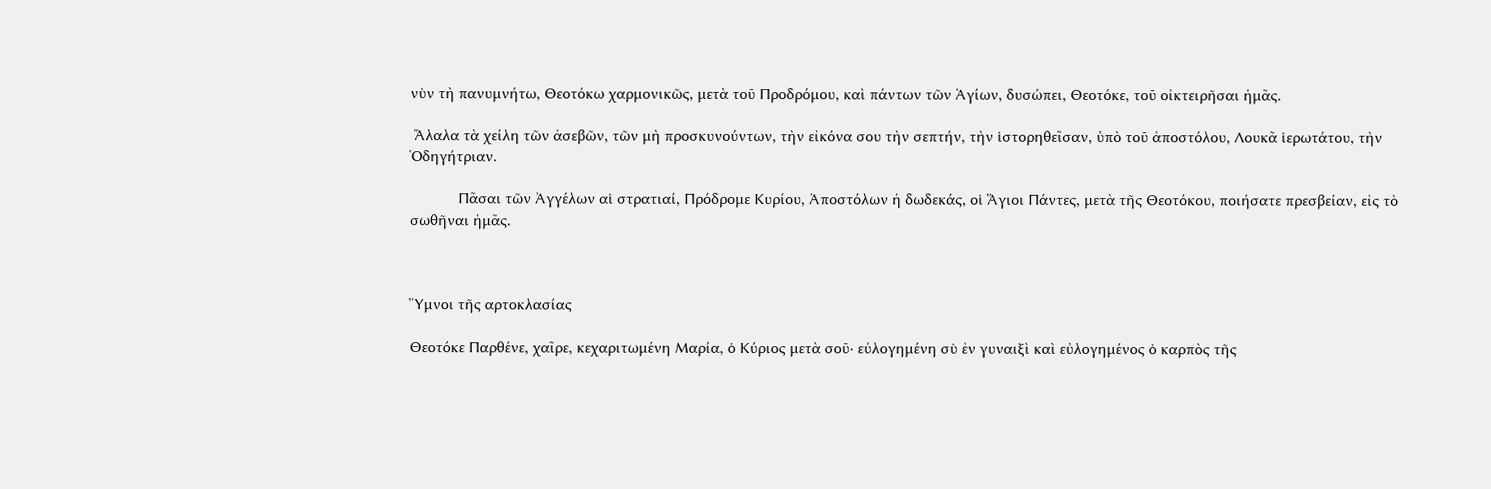νὺν τὴ πανυμνήτω, Θεοτόκω χαρμονικῶς, μετὰ τοῦ Προδρόμου, καὶ πάντων τῶν Ἁγίων, δυσώπει, Θεοτόκε, τοῦ οἰκτειρῆσαι ἡμᾶς.

 Ἄλαλα τὰ χείλη τῶν ἀσεβῶν, τῶν μὴ προσκυνούντων, τὴν εἰκόνα σου τὴν σεπτήν, τὴν ἱστορηθεῖσαν, ὑπὸ τοῦ ἀποστόλου, Λουκᾶ ἱερωτάτου, τὴν Ὁδηγήτριαν.

            Πᾶσαι τῶν Ἀγγέλων αἱ στρατιαί, Πρόδρομε Κυρίου, Ἀποστόλων ἡ δωδεκάς, οἱ Ἅγιοι Πάντες, μετὰ τῆς Θεοτόκου, ποιήσατε πρεσβείαν, εἰς τὸ σωθῆναι ἡμᾶς.



Ὕμνοι τῆς αρτοκλασίας

Θεοτόκε Παρθένε, χαῖρε, κεχαριτωμένη Μαρία, ὁ Κύριος μετὰ σοῦ· εὐλογημένη σὺ ἐν γυναιξὶ καὶ εὐλογημένος ὁ καρπὸς τῆς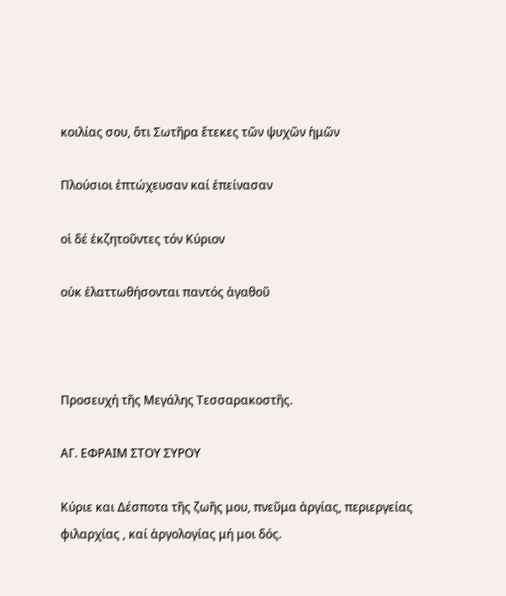κοιλίας σου, ὅτι Σωτῆρα ἔτεκες τῶν ψυχῶν ἡμῶν

Πλούσιοι ἐπτώχευσαν καί ἐπείνασαν

οἱ δέ ἐκζητοῦντες τόν Κύριον

οὐκ ἐλαττωθήσονται παντός ἀγαθοῦ



Προσευχή τῆς Μεγάλης Τεσσαρακοστῆς.

ΑΓ. ΕΦΡΑΙΜ ΣΤΟΥ ΣΥΡΟΥ

Κύριε και Δέσποτα τῆς ζωῆς μου, πνεῦμα ἀργίας, περιεργείας φιλαρχίας , καί ἀργολογίας μή μοι δός.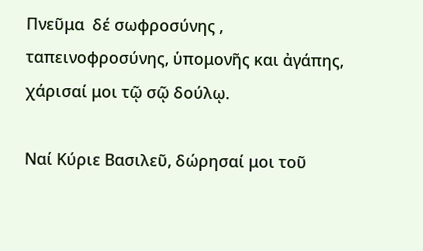Πνεῦμα  δέ σωφροσύνης , ταπεινοφροσύνης, ὑπομονῆς και ἀγάπης, χάρισαί μοι τῷ σῷ δούλῳ.

Ναί Κύριε Βασιλεῦ, δώρησαί μοι τοῦ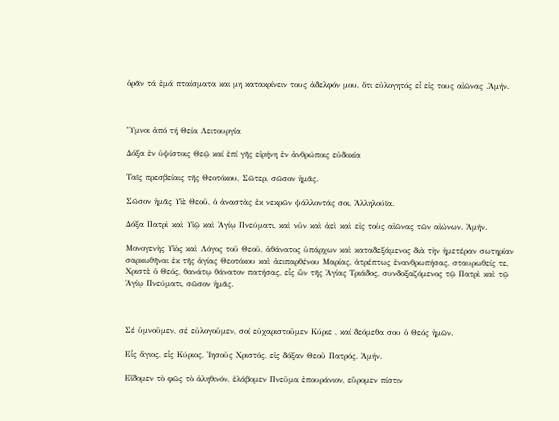ὁρᾶν τά ἐμά πταίσματα και μη κατακρίνειν τους ἀδελφόν μου, ὅτι εὐλογητός εἶ εἰς τους αἰῶνας .Ἀμήν.



Ὕμνοι ἀπό τή Θεία Λειτουργία

Δόξα ἐν ὑψίστοις Θεῷ καί ἐπί γῆς εἰρήνη ἐν ἀνθρώποις εὐδοκία

Ταῖς πρεσβείαις τῆς Θεοτόκου, Σῶτερ, σῶσον ἡμᾶς.

Σῶσον ἡμᾶς Υἱὲ Θεοῦ, ὁ ἀναστὰς ἐκ νεκρῶν ψάλλοντάς σοι, Ἀλληλούϊα.

Δόξα Πατρὶ καὶ Υἱῷ καὶ Ἁγίῳ Πνεύματι, καὶ νῦν καὶ ἀεὶ καὶ εἰς τοὺς αἰῶνας τῶν αἰώνων. Ἀμήν.

Μονογενὴς Υἱὸς καὶ Λόγος τοῦ Θεοῦ, ἀθάνατος ὑπάρχων καὶ καταδεξάμενος διὰ τὴν ἡμετέραν σωτηρίαν σαρκωθῆναι ἐκ τῆς ἁγίας Θεοτόκου καὶ ἀειπαρθένου Μαρίας, ἀτρέπτως ἐνανθρωπήσας, σταυρωθείς τε, Χριστὲ ὁ Θεός, θανάτῳ θάνατον πατήσας, εἷς ὢν τῆς Ἁγίας Τριάδος, συνδοξαζόμενος τῷ Πατρὶ καὶ τῷ Ἁγίῳ Πνεύματι, σῶσον ἡμᾶς.



Σέ ὑμνοῦμεν, σέ εὐλογοῦμεν, σοί εὐχαριστοῦμεν Κύριε , καί δεόμεθα σου ὁ Θεός ἡμῶν.

Εἷς ἅγιος, εἷς Κύριος, Ἰησοῦς Χριστός, εἰς δόξαν Θεοῦ Πατρός. Ἀμήν.

Εἴδομεν τὸ φῶς τὸ ἀληθινόν, ἐλάβομεν Πνεῦμα ἐπουράνιον, εὓρομεν πίστιν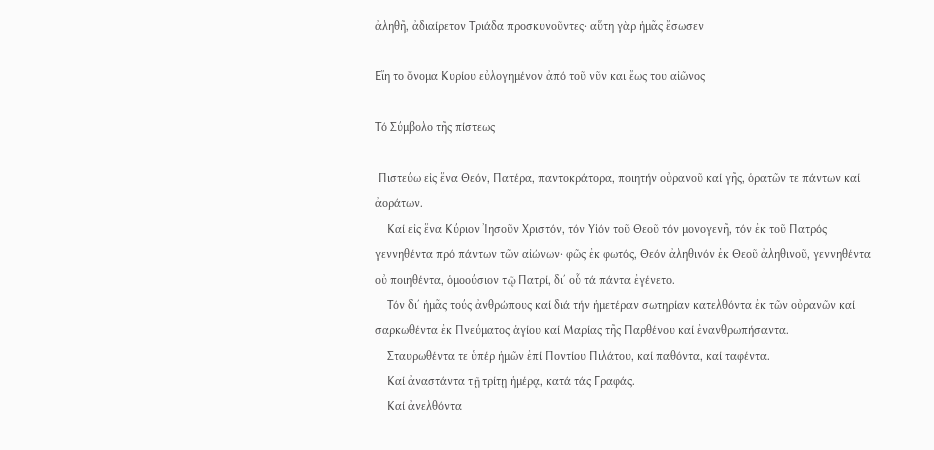ἀληθῆ, ἀδιαίρετον Τριάδα προσκυνοῦντες· αὕτη γὰρ ἡμᾶς ἔσωσεν

Εἴη το ὄνομα Κυρίου εὐλογημένον ἀπό τοῦ νῦν και ἔως του αἰῶνος

Τό Σύμβολο τῆς πίστεως

 Πιστεύω εἰς ἕνα Θεόν, Πατέρα, παντοκράτορα, ποιητήν οὐρανοῦ καί γῆς, ὁρατῶν τε πάντων καί ἀοράτων.
    Καί εἰς ἕνα Κύριον Ἰησοῦν Χριστόν, τόν Υἱόν τοῦ Θεοῦ τόν μονογενῆ, τόν ἐκ τοῦ Πατρός γεννηθέντα πρό πάντων τῶν αἰώνων· φῶς ἐκ φωτός, Θεόν ἀληθινόν ἐκ Θεοῦ ἀληθινοῦ, γεννηθέντα οὐ ποιηθέντα, ὁμοούσιον τῷ Πατρί, δι΄ οὗ τά πάντα ἐγένετο.
    Τόν δι΄ ἡμᾶς τούς ἀνθρώπους καί διά τήν ἡμετέραν σωτηρίαν κατελθόντα ἐκ τῶν οὐρανῶν καί σαρκωθέντα ἐκ Πνεύματος ἁγίου καί Μαρίας τῆς Παρθένου καί ἐνανθρωπήσαντα.
    Σταυρωθέντα τε ὑπέρ ἡμῶν ἐπί Ποντίου Πιλάτου, καί παθόντα, καί ταφέντα.
    Καί ἀναστάντα τῇ τρίτῃ ἡμέρᾳ, κατά τάς Γραφάς.
    Καί ἀνελθόντα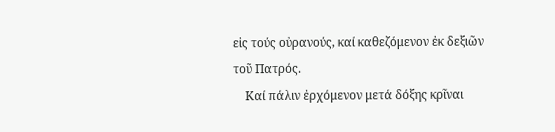εἰς τούς οὐρανούς, καί καθεζόμενον ἐκ δεξιῶν τοῦ Πατρός.
    Καί πάλιν ἐρχόμενον μετά δόξης κρῖναι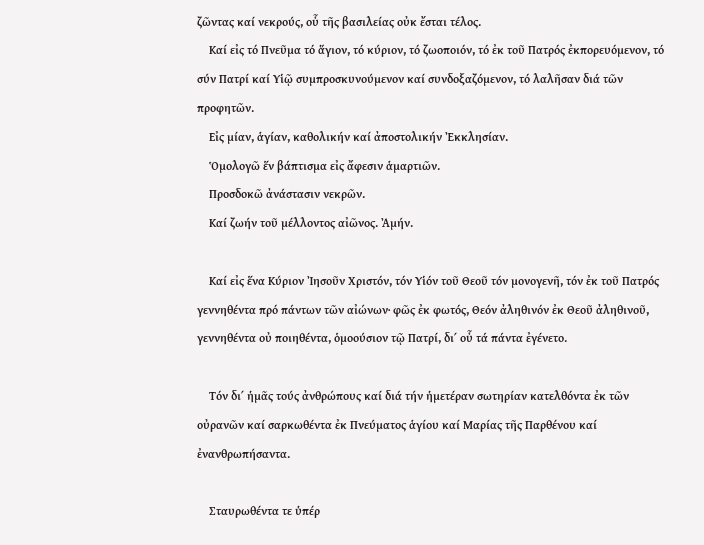ζῶντας καί νεκρούς, οὗ τῆς βασιλείας οὐκ ἔσται τέλος.
    Καί εἰς τό Πνεῦμα τό ἅγιον, τό κύριον, τό ζωοποιόν, τό ἐκ τοῦ Πατρός ἐκπορευόμενον, τό σύν Πατρί καί Υἱῷ συμπροσκυνούμενον καί συνδοξαζόμενον, τό λαλῆσαν διά τῶν προφητῶν.
    Εἰς μίαν, ἁγίαν, καθολικήν καί ἀποστολικήν Ἐκκλησίαν.
    Ὁμολογῶ ἕν βάπτισμα εἰς ἄφεσιν ἁμαρτιῶν.
    Προσδοκῶ ἀνάστασιν νεκρῶν.
    Καί ζωήν τοῦ μέλλοντος αἰῶνος. Ἀμήν.

    Καί εἰς ἕνα Κύριον Ἰησοῦν Χριστόν, τόν Υἱόν τοῦ Θεοῦ τόν μονογενῆ, τόν ἐκ τοῦ Πατρός γεννηθέντα πρό πάντων τῶν αἰώνων· φῶς ἐκ φωτός, Θεόν ἀληθινόν ἐκ Θεοῦ ἀληθινοῦ, γεννηθέντα οὐ ποιηθέντα, ὁμοούσιον τῷ Πατρί, δι΄ οὗ τά πάντα ἐγένετο.

    Τόν δι΄ ἡμᾶς τούς ἀνθρώπους καί διά τήν ἡμετέραν σωτηρίαν κατελθόντα ἐκ τῶν οὐρανῶν καί σαρκωθέντα ἐκ Πνεύματος ἁγίου καί Μαρίας τῆς Παρθένου καί ἐνανθρωπήσαντα.

    Σταυρωθέντα τε ὑπέρ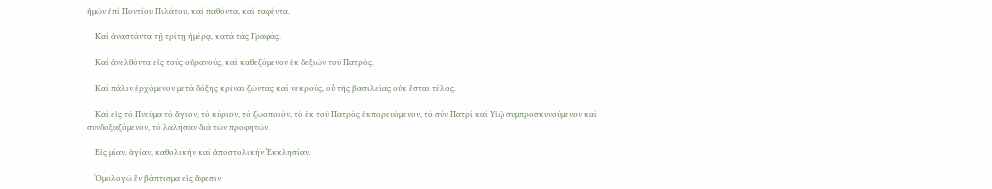ἡμῶν ἐπί Ποντίου Πιλάτου, καί παθόντα, καί ταφέντα.

    Καί ἀναστάντα τῇ τρίτῃ ἡμέρᾳ, κατά τάς Γραφάς.

    Καί ἀνελθόντα εἰς τούς οὐρανούς, καί καθεζόμενον ἐκ δεξιῶν τοῦ Πατρός.

    Καί πάλιν ἐρχόμενον μετά δόξης κρῖναι ζῶντας καί νεκρούς, οὗ τῆς βασιλείας οὐκ ἔσται τέλος.

    Καί εἰς τό Πνεῦμα τό ἅγιον, τό κύριον, τό ζωοποιόν, τό ἐκ τοῦ Πατρός ἐκπορευόμενον, τό σύν Πατρί καί Υἱῷ συμπροσκυνούμενον καί συνδοξαζόμενον, τό λαλῆσαν διά τῶν προφητῶν.

    Εἰς μίαν, ἁγίαν, καθολικήν καί ἀποστολικήν Ἐκκλησίαν.

    Ὁμολογῶ ἕν βάπτισμα εἰς ἄφεσιν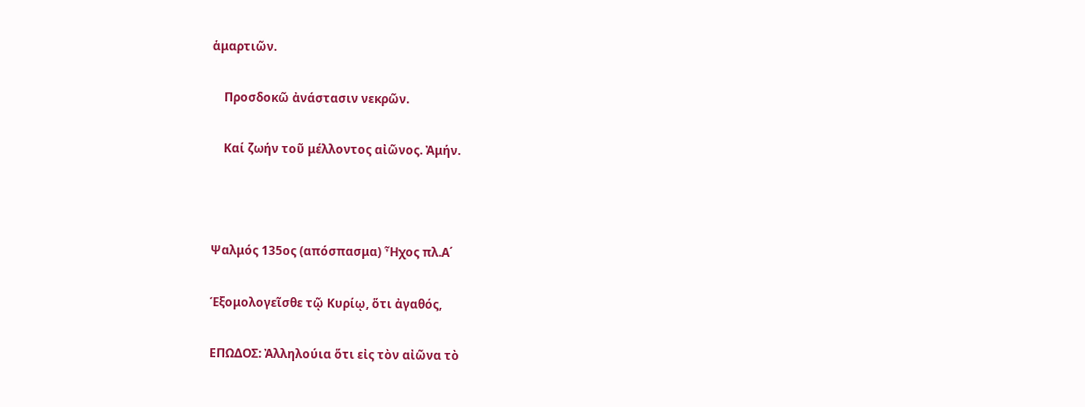ἁμαρτιῶν.

    Προσδοκῶ ἀνάστασιν νεκρῶν.

    Καί ζωήν τοῦ μέλλοντος αἰῶνος. Ἀμήν.



Ψαλμός 135ος (απόσπασμα) Ἦχος πλ.Α΄

Έξομολογεῖσθε τῷ Κυρίῳ, ὅτι ἀγαθός,

ΕΠΩΔΟΣ: Ἀλληλούια ὅτι εἰς τὸν αἰῶνα τὸ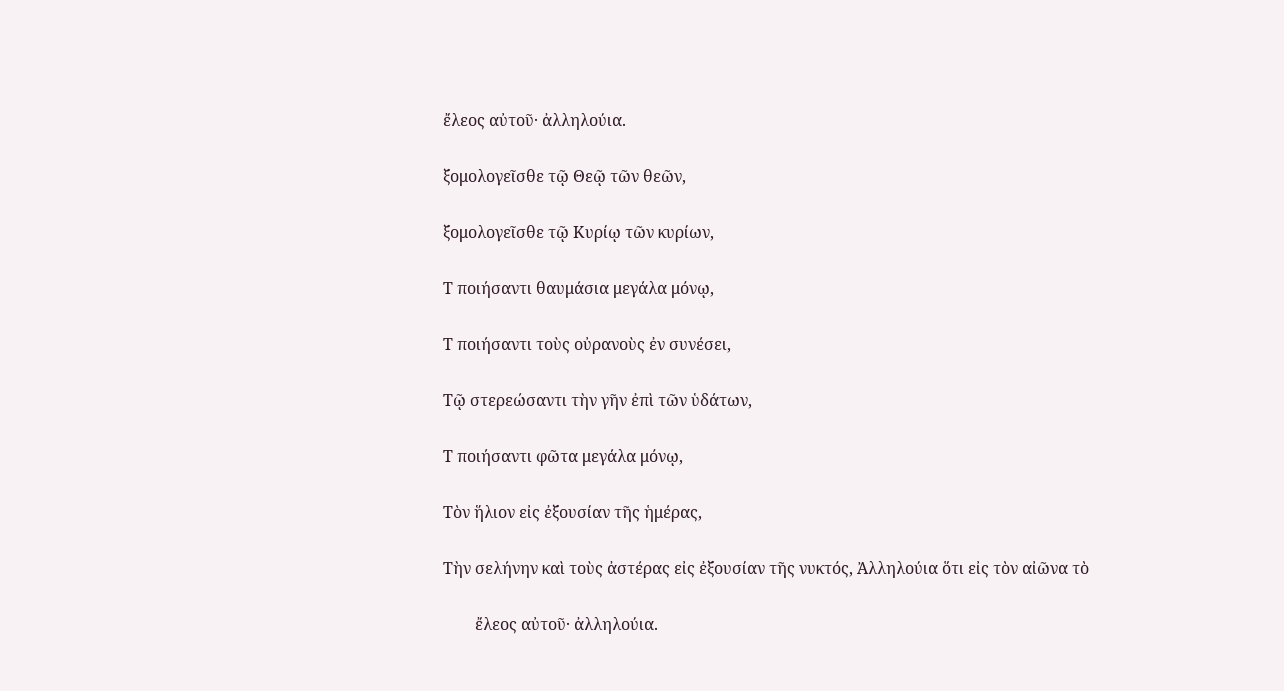ἔλεος αὐτοῦ· ἀλληλούια.

ξομολογεῖσθε τῷ Θεῷ τῶν θεῶν,

ξομολογεῖσθε τῷ Κυρίῳ τῶν κυρίων,

Τ ποιήσαντι θαυμάσια μεγάλα μόνῳ,

Τ ποιήσαντι τοὺς οὐρανοὺς ἐν συνέσει,

Τῷ στερεώσαντι τὴν γῆν ἐπὶ τῶν ὑδάτων,

Τ ποιήσαντι φῶτα μεγάλα μόνῳ,

Τὸν ἥλιον εἰς ἐξουσίαν τῆς ἡμέρας,

Τὴν σελήνην καὶ τοὺς ἀστέρας εἰς ἐξουσίαν τῆς νυκτός, Ἀλληλούια ὅτι εἰς τὸν αἰῶνα τὸ

        ἔλεος αὐτοῦ· ἀλληλούια.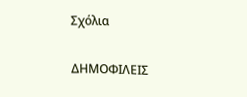Σχόλια

ΔΗΜΟΦΙΛΕΙΣ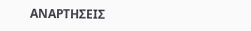ΑΝΑΡΤΗΣΕΙΣ